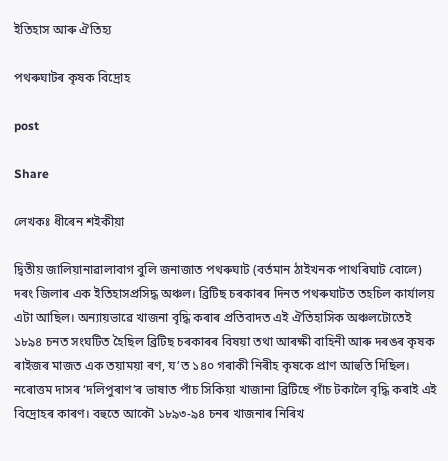ইতিহাস আৰু ঐতিহ্য

পথৰুঘাটৰ কৃষক বিদ্ৰোহ

post

Share

লেখকঃ ধীৰেন শইকীয়া

দ্বিতীয় জালিয়ানাৱালাবাগ বুলি জনাজাত পথৰুঘাট (বৰ্তমান ঠাইখনক পাথৰিঘাট বোলে) দৰং জিলাৰ এক ইতিহাসপ্ৰসিদ্ধ অঞ্চল। ব্ৰিটিছ চৰকাৰৰ দিনত পথৰুঘাটত তহচিল কাৰ্যালয় এটা আছিল। অন্যায়ভাৱে খাজনা বৃদ্ধি কৰাৰ প্ৰতিবাদত এই ঐতিহাসিক অঞ্চলটোতেই ১৮৯৪ চনত সংঘটিত হৈছিল ব্ৰিটিছ চৰকাৰৰ বিষয়া তথা আৰক্ষী বাহিনী আৰু দৰঙৰ কৃষক ৰাইজৰ মাজত এক তয়াময়া ৰণ, য’ত ১৪০ গৰাকী নিৰীহ কৃষকে প্ৰাণ আহুতি দিছিল। নৰোত্তম দাসৰ ‘দলিপুৰাণ’ৰ ভাষাত পাঁচ সিকিয়া খাজানা ব্ৰিটিছে পাঁচ টকালৈ বৃদ্ধি কৰাই এই বিদ্ৰোহৰ কাৰণ। বহুতে আকৌ ১৮৯৩-৯৪ চনৰ খাজনাৰ নিৰিখ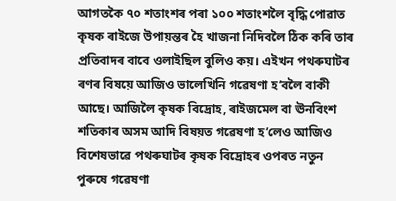আগতকৈ ৭০ শতাংশৰ পৰা ১০০ শতাংশলৈ বৃদ্ধি পোৱাত কৃষক ৰাইজে উপায়ন্তৰ হৈ খাজনা নিদিবলৈ ঠিক কৰি তাৰ প্ৰতিবাদৰ বাবে ওলাইছিল বুলিও কয়। এইখন পথৰুঘাটৰ ৰণৰ বিষয়ে আজিও ভালেখিনি গৱেষণা হ’বলৈ বাকী আছে। আজিলৈ কৃষক বিদ্ৰোহ, ৰাইজমেল বা ঊনবিংশ শতিকাৰ অসম আদি বিষয়ত গৱেষণা হ’লেও আজিও বিশেষভাৱে পথৰুঘাটৰ কৃষক বিদ্ৰোহৰ ওপৰত নতুন পুৰুষে গৱেষণা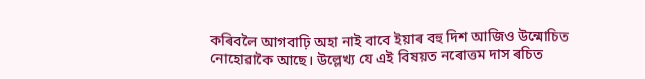কৰিবলৈ আগবাঢ়ি অহা নাই বাবে ইয়াৰ বহু দিশ আজিও উন্মোচিত নোহোৱাকৈ আছে। উল্লেখ্য যে এই বিষয়ত নৰোত্তম দাস ৰচিত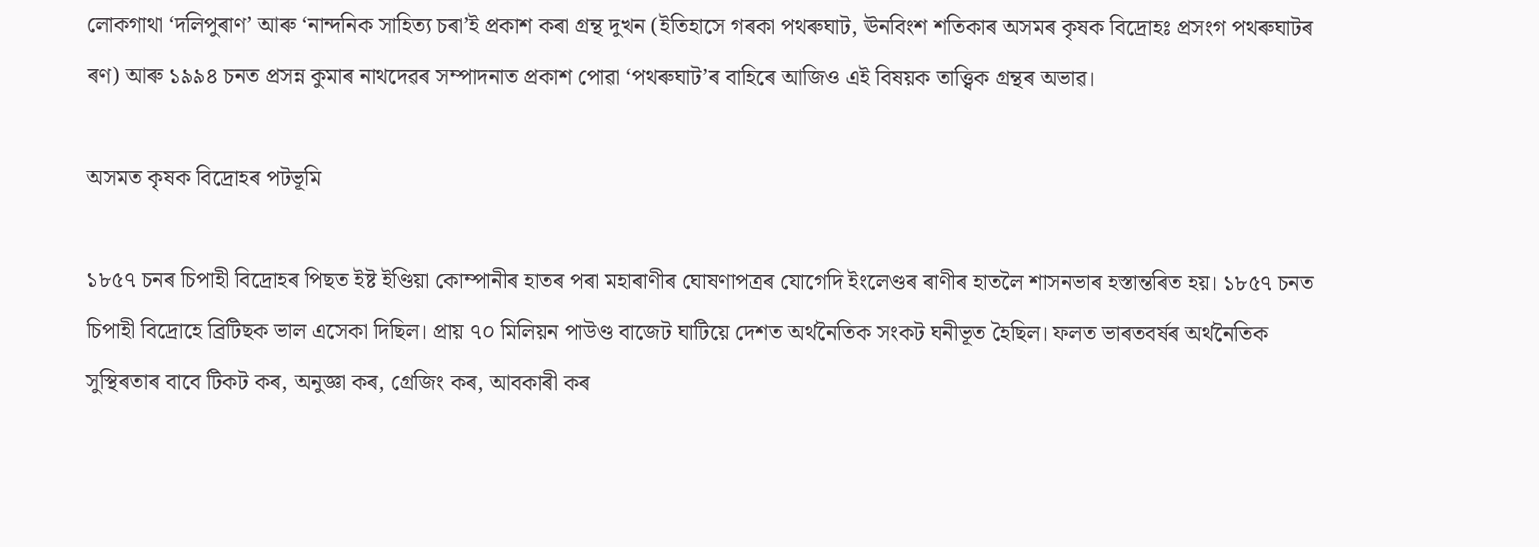লোকগাথা ‘দলিপুৰাণ’ আৰু ‘নান্দনিক সাহিত্য চৰা’ই প্ৰকাশ কৰা গ্ৰন্থ দুখন (ইতিহাসে গৰকা পথৰুঘাট, ঊনবিংশ শতিকাৰ অসমৰ কৃষক বিদ্ৰোহঃ প্ৰসংগ পথৰুঘাটৰ ৰণ) আৰু ১৯৯৪ চনত প্ৰসন্ন কুমাৰ নাথদেৱৰ সম্পাদনাত প্ৰকাশ পোৱা ‘পথৰুঘাট’ৰ বাহিৰে আজিও এই বিষয়ক তাত্ত্বিক গ্ৰন্থৰ অভাৱ।

অসমত কৃষক বিদ্ৰোহৰ পটভূমি

১৮৫৭ চনৰ চিপাহী বিদ্ৰোহৰ পিছত ইষ্ট ইণ্ডিয়া কোম্পানীৰ হাতৰ পৰা মহাৰাণীৰ ঘোষণাপত্ৰৰ যোগেদি ইংলেণ্ডৰ ৰাণীৰ হাতলৈ শাসনভাৰ হস্তান্তৰিত হয়। ১৮৫৭ চনত চিপাহী বিদ্ৰোহে ব্ৰিটিছক ভাল এসেকা দিছিল। প্ৰায় ৭০ মিলিয়ন পাউণ্ড বাজেট ঘাটিয়ে দেশত অৰ্থনৈতিক সংকট ঘনীভূত হৈছিল। ফলত ভাৰতবৰ্ষৰ অৰ্থনৈতিক সুস্থিৰতাৰ বাবে টিকট কৰ, অনুজ্ঞা কৰ, গ্ৰেজিং কৰ, আবকাৰী কৰ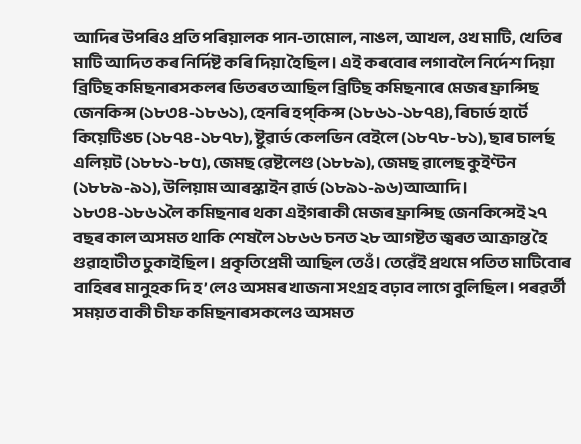আদিৰ উপৰিও প্ৰতি পৰিয়ালক পান-তামোল, নাঙল, আখল, ওখ মাটি, খেতিৰ মাটি আদিত কৰ নিৰ্দিষ্ট কৰি দিয়া হৈছিল। এই কৰবোৰ লগাবলৈ নিৰ্দেশ দিয়া ব্ৰিটিছ কমিছনাৰসকলৰ ভিতৰত আছিল ব্ৰিটিছ কমিছনাৰে মেজৰ ফ্ৰান্সিছ জেনকিন্স (১৮৩৪-১৮৬১), হেনৰি হপ্‌কিন্স (১৮৬১-১৮৭৪), ৰিচাৰ্ড হাৰ্টে কিয়েটিঙচ (১৮৭৪-১৮৭৮), ষ্টুৱাৰ্ড কেলভিন বেইলে (১৮৭৮-৮১), ছাৰ চালৰ্ছ এলিয়ট (১৮৮১-৮৫), জেমছ ৱেষ্টলেণ্ড (১৮৮৯), জেমছ ৱালেছ কুইণ্টন (১৮৮৯-৯১), উলিয়াম আৰস্কাইন ৱাৰ্ড (১৮৯১-৯৬)আআদি। ১৮৩৪-১৮৬১লৈ কমিছনাৰ থকা এইগৰাকী মেজৰ ফ্ৰান্সিছ জেনকিন্সেই ২৭ বছৰ কাল অসমত থাকি শেষলৈ ১৮৬৬ চনত ২৮ আগষ্টত জ্বৰত আক্ৰান্ত হৈ গুৱাহাটীত ঢুকাইছিল। প্ৰকৃতিপ্ৰেমী আছিল তেওঁ। তেৱেঁই প্ৰথমে পতিত মাটিবোৰ বাহিৰৰ মানুহক দি হ’লেও অসমৰ খাজনা সংগ্ৰহ বঢ়াব লাগে বুলিছিল। পৰৱৰ্তী সময়ত বাকী চীফ কমিছনাৰসকলেও অসমত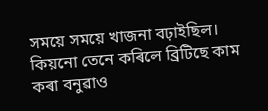সময়ে সময়ে খাজনা বঢ়াইছিল। কিয়নো তেনে কৰিলে ব্ৰিটিছে কাম কৰা বনুৱাও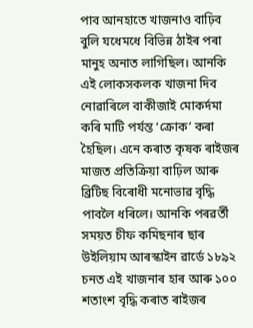পাব আনহাতে খাজনাও বাঢ়িব বুলি যধেমধে বিভিন্ন ঠাইৰ পৰা মানুহ অনাত লাগিছিল। আনকি এই লোকসকলক খাজনা দিব নোৱাৰিলে বাকীজাই মোকৰ্দমা কৰি মাটি পৰ্যন্ত ‘ক্ৰোক’ কৰা হৈছিল। এনে কৰাত কৃষক ৰাইজৰ মাজত প্ৰতিক্ৰিয়া বাঢ়িল আৰু ব্ৰিটিছ বিৰোধী মনোভাৱ বৃদ্ধি পাবলৈ ধৰিলে। আনকি পৰৱৰ্তী সময়ত চীফ কমিছনাৰ ছাৰ উইলিয়াম আৰস্কাইন ৱাৰ্ডে ১৮৯২ চনত এই খাজনাৰ হাৰ আৰু ১০০ শতাংশ বৃদ্ধি কৰাত ৰাইজৰ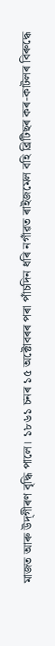মাজত আৰু উদ্‌গীৰণ বৃদ্ধি পালে। ১৮৬১ চনৰ ১৫ অক্টোবৰৰ পৰা পাঁচদিন ধৰি নগাঁৱত ৰাইজমেল বহি ব্ৰিটিছৰ কৰ-কাটলৰ বিৰুদ্ধে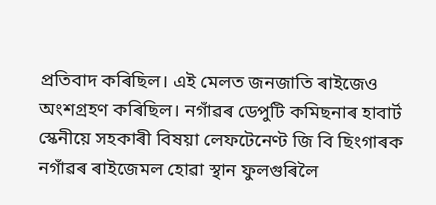প্ৰতিবাদ কৰিছিল। এই মেলত জনজাতি ৰাইজেও অংশগ্ৰহণ কৰিছিল। নগাঁৱৰ ডেপুটি কমিছনাৰ হাবাৰ্ট স্কেনীয়ে সহকাৰী বিষয়া লেফটেনেণ্ট জি বি ছিংগাৰক নগাঁৱৰ ৰাইজেমল হোৱা স্থান ফুলগুৰিলৈ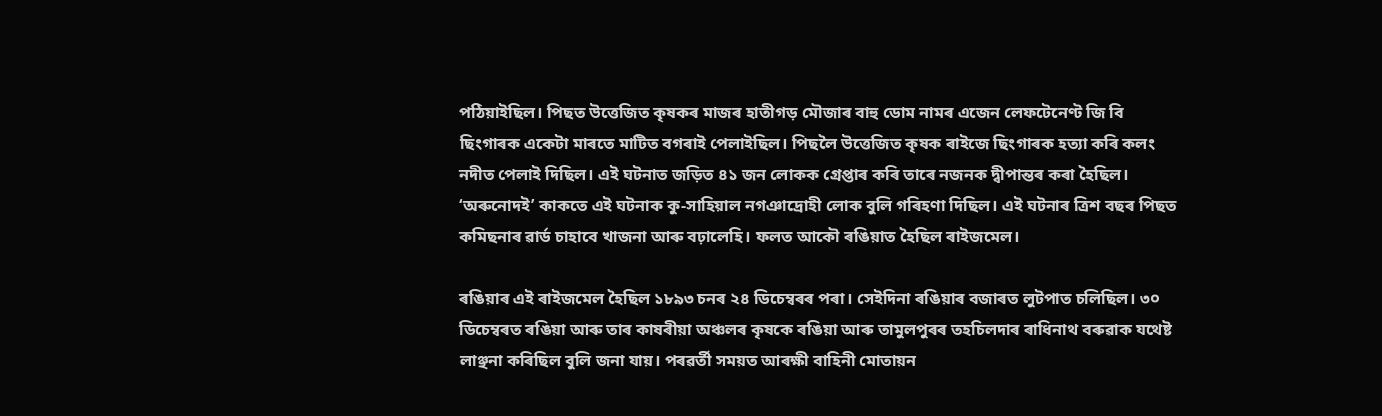পঠিয়াইছিল। পিছত উত্তেজিত কৃষকৰ মাজৰ হাতীগড় মৌজাৰ বাহু ডোম নামৰ এজেন লেফটেনেণ্ট জি বি ছিংগাৰক একেটা মাৰতে মাটিত বগৰাই পেলাইছিল। পিছলৈ উত্তেজিত কৃষক ৰাইজে ছিংগাৰক হত্যা কৰি কলং নদীত পেলাই দিছিল। এই ঘটনাত জড়িত ৪১ জন লোকক গ্ৰেপ্তাৰ কৰি তাৰে নজনক দ্বীপান্তৰ কৰা হৈছিল। ‘অৰুনোদই’ কাকতে এই ঘটনাক কু-সাহিয়াল নগঞাদ্ৰোহী লোক বুলি গৰিহণা দিছিল। এই ঘটনাৰ ত্ৰিশ বছৰ পিছত কমিছনাৰ ৱাৰ্ড চাহাবে খাজনা আৰু বঢ়ালেহি। ফলত আকৌ ৰঙিয়াত হৈছিল ৰাইজমেল।

ৰঙিয়াৰ এই ৰাইজমেল হৈছিল ১৮৯৩ চনৰ ২৪ ডিচেম্বৰৰ পৰা। সেইদিনা ৰঙিয়াৰ বজাৰত লুটপাত চলিছিল। ৩০ ডিচেম্বৰত ৰঙিয়া আৰু তাৰ কাষৰীয়া অঞ্চলৰ কৃষকে ৰঙিয়া আৰু তামুলপুৰৰ তহচিলদাৰ ৰাধিনাথ বৰুৱাক যথেষ্ট লাঞ্ছনা কৰিছিল বুলি জনা যায়। পৰৱৰ্তী সময়ত আৰক্ষী বাহিনী মোতায়ন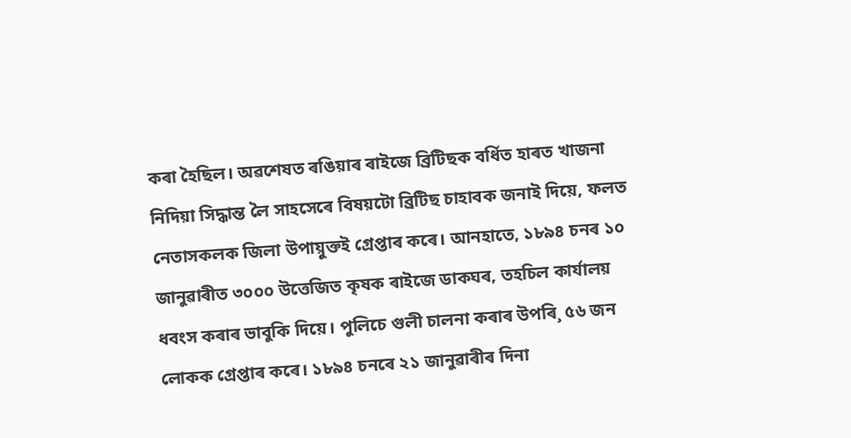কৰা হৈছিল। অৱশেষত ৰঙিয়াৰ ৰাইজে ব্ৰিটিছক বৰ্ধিত হাৰত খাজনা নিদিয়া সিদ্ধান্ত লৈ সাহসেৰে বিষয়টো ব্ৰিটিছ চাহাবক জনাই দিয়ে, ফলত নেতাসকলক জিলা উপায়ুক্তই গ্ৰেপ্তাৰ কৰে। আনহাতে, ১৮৯৪ চনৰ ১০ জানুৱাৰীত ৩০০০ উত্তেজিত কৃষক ৰাইজে ডাকঘৰ, তহচিল কাৰ্যালয় ধবংস কৰাৰ ভাবুকি দিয়ে। পুলিচে গুলী চালনা কৰাৰ উপৰি¸ ৫৬ জন লোকক গ্ৰেপ্তাৰ কৰে। ১৮৯৪ চনৰে ২১ জানুৱাৰীৰ দিনা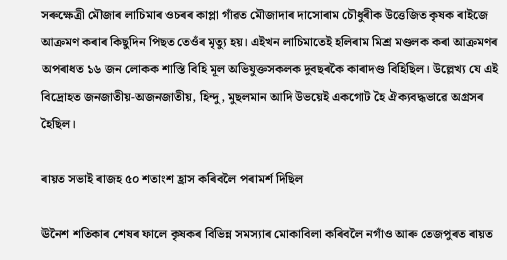সৰুক্ষেত্ৰী মৌজাৰ লাচিমাৰ ওচৰৰ কাপ্লা গাঁৱত মৌজাদাৰ দাসোৰাম চৌধুৰীক উত্তেজিত কৃষক ৰাইজে আক্ৰমণ কৰাৰ কিছুদিন পিছত তেওঁৰ মৃত্যু হয়। এইখন লাচিমাতেই হলিৰাম মিশ্ৰ মণ্ডলক কৰা আক্ৰমণৰ অপৰাধত ১৬ জন লোকক শাস্তি বিহি মূল অভিযুক্তসকলক দুবছৰকৈ কাৰাদণ্ড বিহিছিল। উল্লেখ্য যে এই বিদ্ৰোহত জনজাতীয়-অজনজাতীয়, হিন্দু, মুছলমান আদি উভয়েই একগোট হৈ ঐক্যবদ্ধভাৱে অগ্ৰসৰ হৈছিল।

ৰায়ত সভাই ৰাজহ ৫০ শতাংশ হ্ৰাস কৰিবলৈ পৰামৰ্শ দিছিল

ঊনৈশ শতিকাৰ শেষৰ ফালে কৃষকৰ বিভিন্ন সমস্যাৰ মোকাবিলা কৰিবলৈ নগাঁও আৰু তেজপুৰত ৰায়ত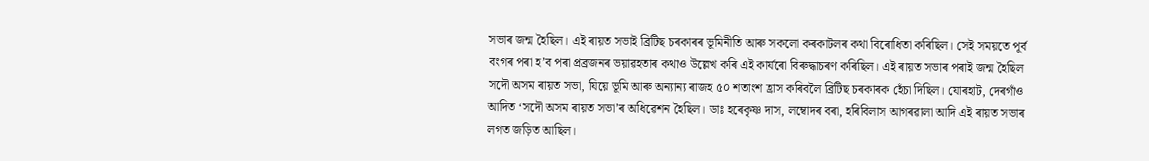সভাৰ জন্ম হৈছিল। এই ৰায়ত সভাই ব্ৰিটিছ চৰকাৰৰ ভূমিনীতি আৰু সকলো কৰকাটলৰ কথা বিৰোধিতা কৰিছিল। সেই সময়তে পূৰ্ব বংগৰ পৰা হ’ব পৰা প্ৰব্ৰজনৰ ভয়াৱহতাৰ কথাও উল্লেখ কৰি এই কাৰ্যৰো বিৰুদ্ধাচৰণ কৰিছিল। এই ৰায়ত সভাৰ পৰাই জন্ম হৈছিল সদৌ অসম ৰায়ত সভা, যিয়ে ভূমি আৰু অন্যান্য ৰাজহ ৫০ শতাংশ হ্ৰাস কৰিবলৈ ব্ৰিটিছ চৰকাৰক হেঁচা দিছিল। যোৰহাট, দেৰগাঁও আদিত ‘সদৌ অসম ৰায়ত সভা’ৰ অধিৱেশন হৈছিল। ডাঃ হৰেকৃষ্ণ দাস, লম্বোদৰ বৰা, হৰিবিলাস আগৰৱালা আদি এই ৰায়ত সভাৰ লগত জড়িত আছিল।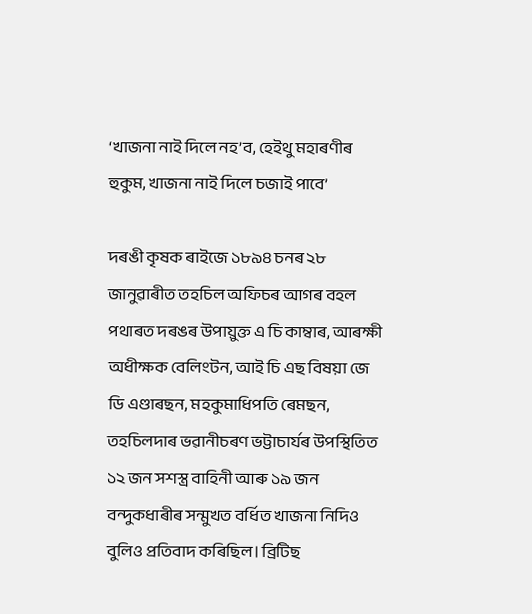‘খাজনা নাই দিলে নহ’ব, হেইথু মহাৰণীৰ হুকুম, খাজনা নাই দিলে চজাই পাবে’

দৰঙী কৃষক ৰাইজে ১৮৯৪ চনৰ ২৮ জানুৱাৰীত তহচিল অফিচৰ আগৰ বহল পথাৰত দৰঙৰ উপায়ুক্ত এ চি কাম্বাৰ, আৰক্ষী অধীক্ষক বেলিংটন, আই চি এছ বিষয়া জে ডি এণ্ডাৰছন, মহকুমাধিপতি ৰেমছন, তহচিলদাৰ ভৱানীচৰণ ভট্টাচাৰ্যৰ উপস্থিতিত ১২ জন সশস্ত্ৰ বাহিনী আৰু ১৯ জন বন্দুকধাৰীৰ সন্মুখত বৰ্ধিত খাজনা নিদিও বুলিও প্ৰতিবাদ কৰিছিল। ব্ৰিটিছ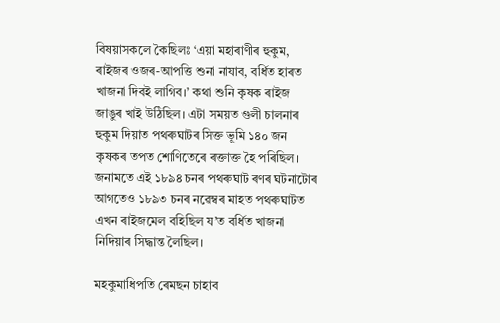বিষয়াসকলে কৈছিলঃ ‘এয়া মহাৰাণীৰ হুকুম, ৰাইজৰ ওজৰ-আপত্তি শুনা নাযাব, বৰ্ধিত হাৰত খাজনা দিবই লাগিব।’ কথা শুনি কৃষক ৰাইজ জাঙুৰ খাই উঠিছিল। এটা সময়ত গুলী চালনাৰ হুকুম দিয়াত পথৰুঘাটৰ সিক্ত ভূমি ১৪০ জন কৃষকৰ তপত শোণিতেৰে ৰক্তাক্ত হৈ পৰিছিল। জনামতে এই ১৮৯৪ চনৰ পথৰুঘাট ৰণৰ ঘটনাটোৰ আগতেও ১৮৯৩ চনৰ নৱেম্বৰ মাহত পথৰুঘাটত এখন ৰাইজমেল বহিছিল য’ত বৰ্ধিত খাজনা নিদিয়াৰ সিদ্ধান্ত লৈছিল।

মহকুমাধিপতি ৰেমছন চাহাব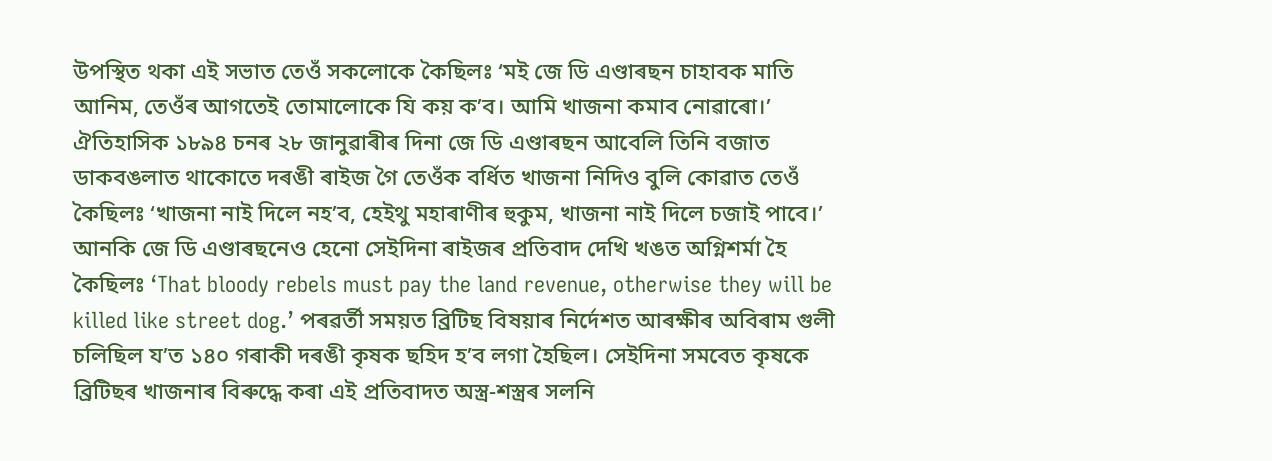উপস্থিত থকা এই সভাত তেওঁ সকলোকে কৈছিলঃ ‘মই জে ডি এণ্ডাৰছন চাহাবক মাতি আনিম, তেওঁৰ আগতেই তোমালোকে যি কয় ক’ব। আমি খাজনা কমাব নোৱাৰো।’ ঐতিহাসিক ১৮৯৪ চনৰ ২৮ জানুৱাৰীৰ দিনা জে ডি এণ্ডাৰছন আবেলি তিনি বজাত ডাকবঙলাত থাকোতে দৰঙী ৰাইজ গৈ তেওঁক বৰ্ধিত খাজনা নিদিও বুলি কোৱাত তেওঁ কৈছিলঃ ‘খাজনা নাই দিলে নহ’ব, হেইথু মহাৰাণীৰ হুকুম, খাজনা নাই দিলে চজাই পাবে।’ আনকি জে ডি এণ্ডাৰছনেও হেনো সেইদিনা ৰাইজৰ প্ৰতিবাদ দেখি খঙত অগ্নিশৰ্মা হৈ কৈছিলঃ ‘That bloody rebels must pay the land revenue, otherwise they will be killed like street dog.’ পৰৱৰ্তী সময়ত ব্ৰিটিছ বিষয়াৰ নিৰ্দেশত আৰক্ষীৰ অবিৰাম গুলী চলিছিল য’ত ১৪০ গৰাকী দৰঙী কৃষক ছহিদ হ’ব লগা হৈছিল। সেইদিনা সমবেত কৃষকে ব্ৰিটিছৰ খাজনাৰ বিৰুদ্ধে কৰা এই প্ৰতিবাদত অস্ত্ৰ-শস্ত্ৰৰ সলনি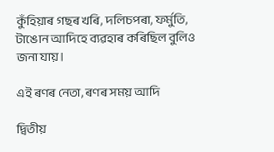কুঁহিয়াৰ গছৰ খৰি, দলিচপৰা, ফৰ্মুতি, টাঙোন আদিহে ব্যৱহাৰ কৰিছিল বুলিও জনা যায়।

এই ৰণৰ নেতা, ৰণৰ সময় আদি

দ্বিতীয়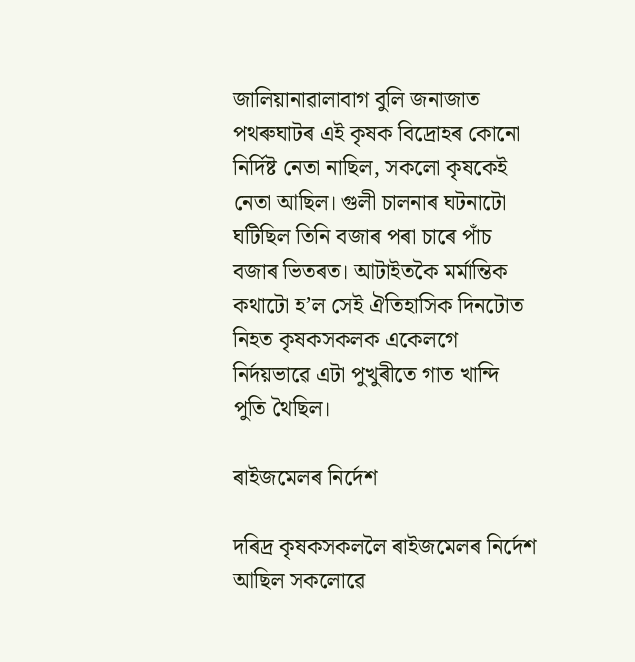জালিয়ানাৱালাবাগ বুলি জনাজাত পথৰুঘাটৰ এই কৃষক বিদ্ৰোহৰ কোনো নিৰ্দিষ্ট নেতা নাছিল, সকলো কৃষকেই নেতা আছিল। গুলী চালনাৰ ঘটনাটো ঘটিছিল তিনি বজাৰ পৰা চাৰে পাঁচ বজাৰ ভিতৰত। আটাইতকৈ মৰ্মান্তিক কথাটো হ’ল সেই ঐতিহাসিক দিনটোত নিহত কৃষকসকলক একেলগে নিৰ্দয়ভাৱে এটা পুখুৰীতে গাত খান্দি পুতি থৈছিল।

ৰাইজমেলৰ নিৰ্দেশ

দৰিদ্ৰ কৃষকসকললৈ ৰাইজমেলৰ নিৰ্দেশ আছিল সকলোৱে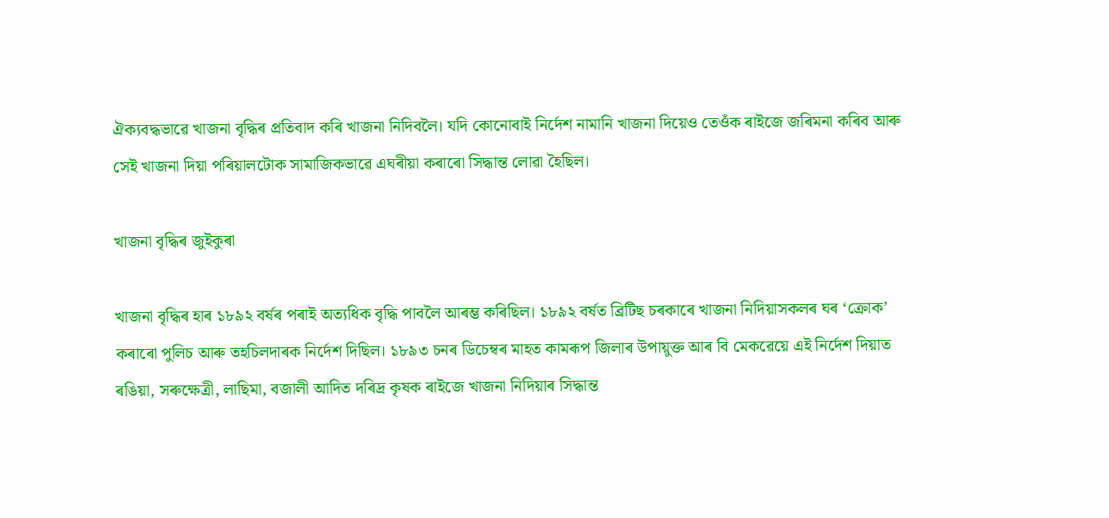ঐক্যবদ্ধভাৱে খাজনা বৃদ্ধিৰ প্ৰতিবাদ কৰি খাজনা নিদিবলৈ। যদি কোনোবাই নিৰ্দেশ নামানি খাজনা দিয়েও তেওঁক ৰাইজে জৰিমনা কৰিব আৰু সেই খাজনা দিয়া পৰিয়ালটোক সামাজিকভাৱে এঘৰীয়া কৰাৰো সিদ্ধান্ত লোৱা হৈছিল।

খাজনা বৃদ্ধিৰ জুইকুৰা

খাজনা বৃদ্ধিৰ হাৰ ১৮৯২ বৰ্ষৰ পৰাই অত্যধিক বৃদ্ধি পাবলৈ আৰম্ভ কৰিছিল। ১৮৯২ বৰ্ষত ব্ৰিটিছ চৰকাৰে খাজনা নিদিয়াসকলৰ ঘৰ ‘ক্ৰোক’ কৰাৰো পুলিচ আৰু তহচিলদাৰক নিৰ্দেশ দিছিল। ১৮৯৩ চনৰ ডিচেম্বৰ মাহত কামৰূপ জিলাৰ উপায়ুক্ত আৰ বি মেকৱেয়ে এই নিৰ্দেশ দিয়াত ৰঙিয়া, সৰুক্ষেত্ৰী, লাছিমা, বজালী আদিত দৰিদ্ৰ কৃষক ৰাইজে খাজনা নিদিয়াৰ সিদ্ধান্ত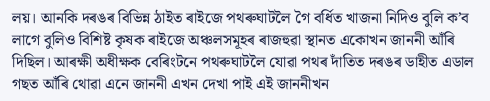লয়। আনকি দৰঙৰ বিভিন্ন ঠাইত ৰাইজে পথৰুঘাটলৈ গৈ বৰ্ধিত খাজনা নিদিও বুলি ক’ব লাগে বুলিও বিশিষ্ট কৃষক ৰাইজে অঞ্চলসমূহৰ ৰাজহুৱা স্থানত একোখন জাননী আঁৰি দিছিল। আৰক্ষী অধীক্ষক বেৰিংটনে পথৰুঘাটলৈ যোৱা পথৰ দাঁতিত দৰঙৰ ডাহীত এডাল গছত আঁৰি থোৱা এনে জাননী এখন দেখা পাই এই জাননীখন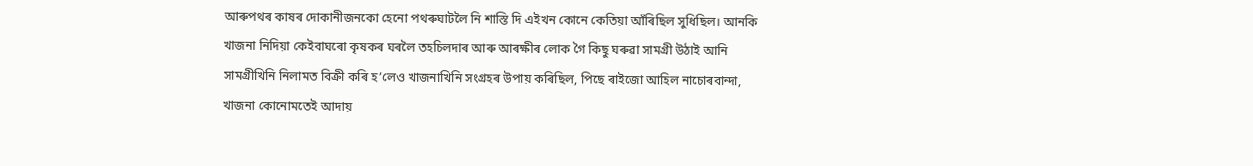আৰুপথৰ কাষৰ দোকানীজনকো হেনো পথৰুঘাটলৈ নি শাস্তি দি এইখন কোনে কেতিয়া আঁৰিছিল সুধিছিল। আনকি খাজনা নিদিয়া কেইবাঘৰো কৃষকৰ ঘৰলৈ তহচিলদাৰ আৰু আৰক্ষীৰ লোক গৈ কিছু ঘৰুৱা সামগ্ৰী উঠাই আনি সামগ্ৰীখিনি নিলামত বিক্ৰী কৰি হ’লেও খাজনাখিনি সংগ্ৰহৰ উপায় কৰিছিল, পিছে ৰাইজো আহিল নাচোৰবান্দা, খাজনা কোনোমতেই আদায়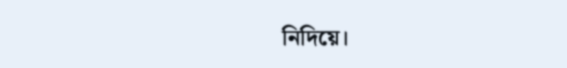নিদিয়ে।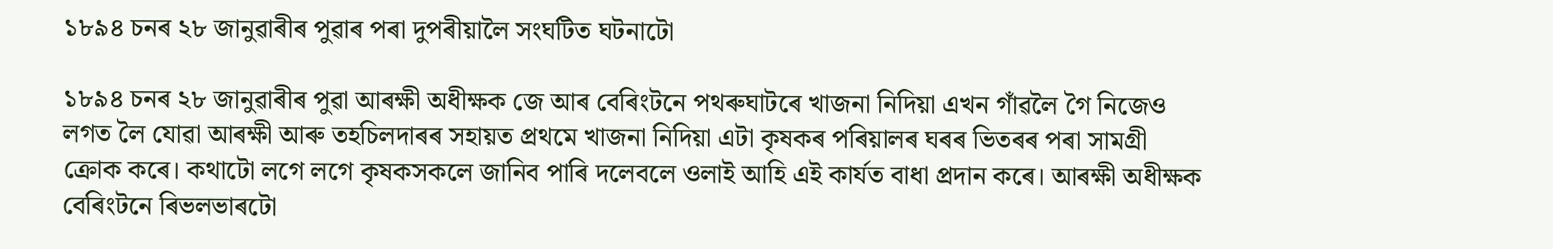১৮৯৪ চনৰ ২৮ জানুৱাৰীৰ পুৱাৰ পৰা দুপৰীয়ালৈ সংঘটিত ঘটনাটো

১৮৯৪ চনৰ ২৮ জানুৱাৰীৰ পুৱা আৰক্ষী অধীক্ষক জে আৰ বেৰিংটনে পথৰুঘাটৰে খাজনা নিদিয়া এখন গাঁৱলৈ গৈ নিজেও লগত লৈ যোৱা আৰক্ষী আৰু তহচিলদাৰৰ সহায়ত প্ৰথমে খাজনা নিদিয়া এটা কৃষকৰ পৰিয়ালৰ ঘৰৰ ভিতৰৰ পৰা সামগ্ৰী ক্ৰোক কৰে। কথাটো লগে লগে কৃষকসকলে জানিব পাৰি দলেবলে ওলাই আহি এই কাৰ্যত বাধা প্ৰদান কৰে। আৰক্ষী অধীক্ষক বেৰিংটনে ৰিভলভাৰটো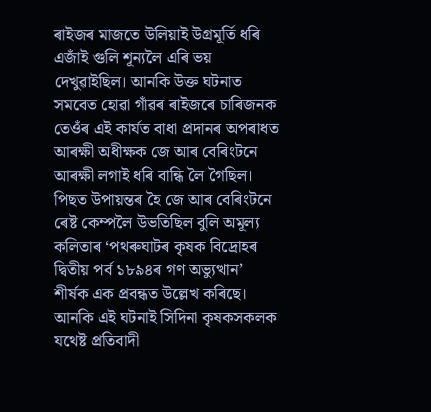ৰাইজৰ মাজতে উলিয়াই উগ্ৰমূৰ্তি ধৰি এজাঁই গুলি শূন্যলৈ এৰি ভয় দেখুৱাইছিল। আনকি উক্ত ঘটনাত সমবেত হোৱা গাঁৱৰ ৰাইজৰে চাৰিজনক তেওঁৰ এই কাৰ্যত বাধা প্ৰদানৰ অপৰাধত আৰক্ষী অধীক্ষক জে আৰ বেৰিংটনে আৰক্ষী লগাই ধৰি বান্ধি লৈ গৈছিল। পিছত উপায়ন্তৰ হৈ জে আৰ বেৰিংটনে ৰেষ্ট কেম্পলৈ উভতিছিল বুলি অমূল্য কলিতাৰ ‘পথৰুঘাটৰ কৃষক বিদ্ৰোহৰ দ্বিতীয় পৰ্ব ১৮৯৪ৰ গণ অভ্যুত্থান’ শীৰ্ষক এক প্ৰবন্ধত উল্লেখ কৰিছে। আনকি এই ঘটনাই সিদিনা কৃষকসকলক যথেষ্ট প্ৰতিবাদী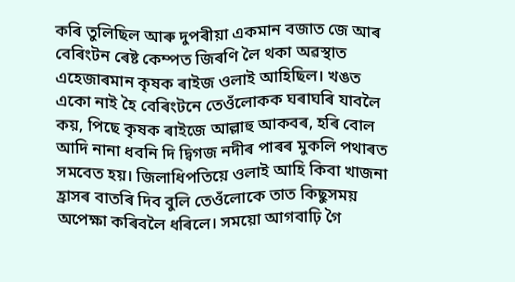কৰি তুলিছিল আৰু দুপৰীয়া একমান বজাত জে আৰ বেৰিংটন ৰেষ্ট কেম্পত জিৰণি লৈ থকা অৱস্থাত এহেজাৰমান কৃষক ৰাইজ ওলাই আহিছিল। খঙত একো নাই হৈ বেৰিংটনে তেওঁলোকক ঘৰাঘৰি যাবলৈ কয়, পিছে কৃষক ৰাইজে আল্লাহু আকবৰ, হৰি বোল আদি নানা ধবনি দি দ্বিগজ নদীৰ পাৰৰ মুকলি পথাৰত সমবেত হয়। জিলাধিপতিয়ে ওলাই আহি কিবা খাজনা হ্ৰাসৰ বাতৰি দিব বুলি তেওঁলোকে তাত কিছুসময় অপেক্ষা কৰিবলৈ ধৰিলে। সময়ো আগবাঢ়ি গৈ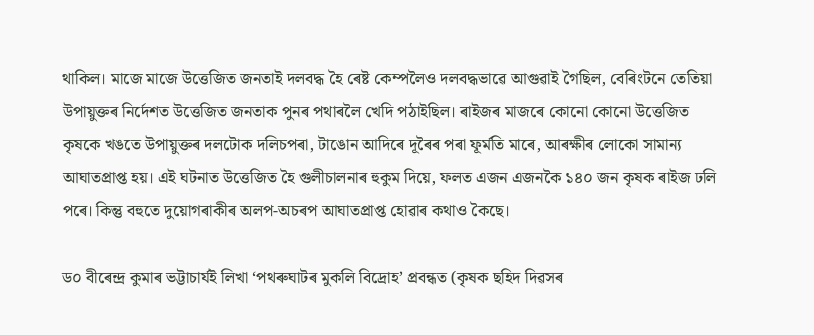থাকিল। মাজে মাজে উত্তেজিত জনতাই দলবদ্ধ হৈ ৰেষ্ট কেম্পলৈও দলবদ্ধভাৱে আগুৱাই গৈছিল, বেৰিংটনে তেতিয়া উপায়ুক্তৰ নিৰ্দেশত উত্তেজিত জনতাক পুনৰ পথাৰলৈ খেদি পঠাইছিল। ৰাইজৰ মাজৰে কোনো কোনো উত্তেজিত কৃষকে খঙতে উপায়ুক্তৰ দলটোক দলিচপৰা, টাঙোন আদিৰে দূৰৈৰ পৰা ফূৰ্মতি মাৰে, আৰক্ষীৰ লোকো সামান্য আঘাতপ্ৰাপ্ত হয়। এই ঘটনাত উত্তেজিত হৈ গুলীচালনাৰ হুকুম দিয়ে, ফলত এজন এজনকৈ ১৪০ জন কৃষক ৰাইজ ঢলি পৰে। কিন্তু বহুতে দুয়োগৰাকীৰ অলপ-অচৰপ আঘাতপ্ৰাপ্ত হোৱাৰ কথাও কৈছে।

ড০ বীৰেন্দ্ৰ কুমাৰ ভট্টাচাৰ্যই লিখা ‘পথৰুঘাটৰ মুকলি বিদ্ৰোহ’ প্ৰবন্ধত (কৃষক ছহিদ দিৱসৰ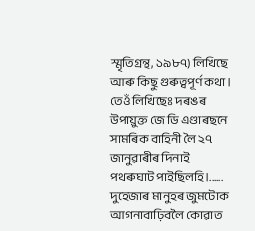স্মৃতিগ্ৰন্থ, ১৯৮৭) লিখিছে আৰু কিছু গুৰুত্বপূৰ্ণ কথা। তেওঁ লিখিছেঃ দৰঙৰ উপায়ুক্ত জে ডি এণ্ডাৰছনে সামৰিক বাহিনী লৈ ২৭ জানুৱাৰীৰ দিনাই পথৰুঘাট পাইছিলহি।...... দুহেজাৰ মানুহৰ জুমটোক আগনাবাঢ়িবলৈ কোৱাত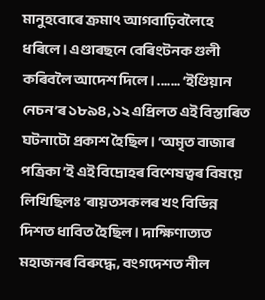মানুহবোৰে ক্ৰমাৎ আগবাঢ়িবলৈহে ধৰিলে। এণ্ডাৰছনে বেৰিংটনক গুলী কৰিবলৈ আদেশ দিলে। ....... ‘ইণ্ডিয়ান নেচন’ৰ ১৮৯৪, ১২ এপ্ৰিলত এই বিস্তাৰিত ঘটনাটো প্ৰকাশ হৈছিল। ‘অমৃত বাজাৰ পত্ৰিকা’ই এই বিদ্ৰোহৰ বিশেষত্বৰ বিষয়ে লিখিছিলঃ ‘ৰায়তসকলৰ খং বিভিন্ন দিশত ধাবিত হৈছিল। দাক্ষিণাত্যত মহাজনৰ বিৰুদ্ধে, বংগদেশত নীল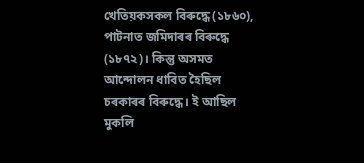খেতিয়কসকল বিৰুদ্ধে (১৮৬০), পাটনাত জমিদাৰৰ বিৰুদ্ধে (১৮৭২)। কিন্তু অসমত আন্দোলন ধাবিত হৈছিল চৰকাৰৰ বিৰুদ্ধে। ই আছিল মুকলি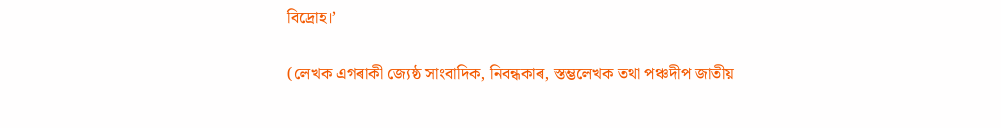বিদ্ৰোহ।’

(লেখক এগৰাকী জ্যেষ্ঠ সাংবাদিক, নিবন্ধকাৰ, স্তম্ভলেখক তথা পঞ্চদীপ জাতীয়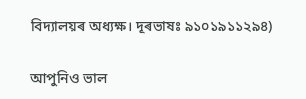বিদ্যালয়ৰ অধ্যক্ষ। দূৰভাষঃ ৯১০১৯১১২৯৪)

আপুনিও ভাল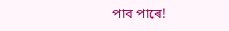পাব পাৰে!